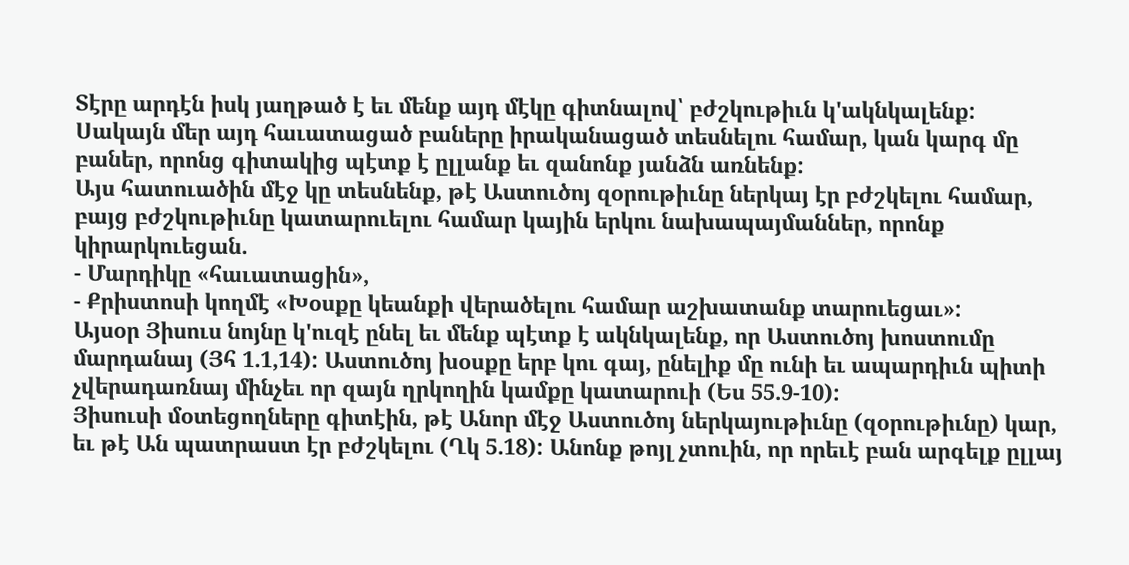Տէրը արդէն իսկ յաղթած է եւ մենք այդ մէկը գիտնալով՝ բժշկութիւն կ'ակնկալենք: Սակայն մեր այդ հաւատացած բաները իրականացած տեսնելու համար, կան կարգ մը բաներ, որոնց գիտակից պէտք է ըլլանք եւ զանոնք յանձն առնենք:
Այս հատուածին մէջ կը տեսնենք, թէ Աստուծոյ զօրութիւնը ներկայ էր բժշկելու համար, բայց բժշկութիւնը կատարուելու համար կային երկու նախապայմաններ, որոնք կիրարկուեցան.
- Մարդիկը «հաւատացին»,
- Քրիստոսի կողմէ «Խօսքը կեանքի վերածելու համար աշխատանք տարուեցաւ»:
Այսօր Յիսուս նոյնը կ'ուզէ ընել եւ մենք պէտք է ակնկալենք, որ Աստուծոյ խոստումը մարդանայ (Յհ 1.1,14): Աստուծոյ խօսքը երբ կու գայ, ընելիք մը ունի եւ ապարդիւն պիտի չվերադառնայ մինչեւ որ զայն ղրկողին կամքը կատարուի (Ես 55.9-10):
Յիսուսի մօտեցողները գիտէին, թէ Անոր մէջ Աստուծոյ ներկայութիւնը (զօրութիւնը) կար, եւ թէ Ան պատրաստ էր բժշկելու (Ղկ 5.18): Անոնք թոյլ չտուին, որ որեւէ բան արգելք ըլլայ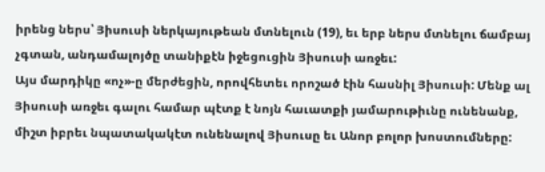իրենց ներս՝ Յիսուսի ներկայութեան մտնելուն (19), եւ երբ ներս մտնելու ճամբայ չգտան, անդամալոյծը տանիքէն իջեցուցին Յիսուսի առջեւ:
Այս մարդիկը «ոչ»-ը մերժեցին, որովհետեւ որոշած էին հասնիլ Յիսուսի: Մենք ալ Յիսուսի առջեւ գալու համար պէտք է նոյն հաւատքի յամարութիւնը ունենանք, միշտ իբրեւ նպատակակէտ ունենալով Յիսուսը եւ Անոր բոլոր խոստումները: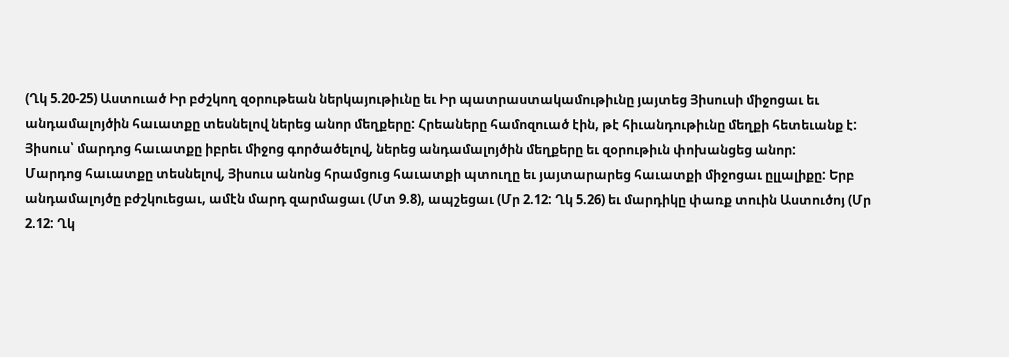(Ղկ 5.20-25) Աստուած Իր բժշկող զօրութեան ներկայութիւնը եւ Իր պատրաստակամութիւնը յայտեց Յիսուսի միջոցաւ եւ անդամալոյծին հաւատքը տեսնելով ներեց անոր մեղքերը: Հրեաները համոզուած էին, թէ հիւանդութիւնը մեղքի հետեւանք է: Յիսուս՝ մարդոց հաւատքը իբրեւ միջոց գործածելով, ներեց անդամալոյծին մեղքերը եւ զօրութիւն փոխանցեց անոր:
Մարդոց հաւատքը տեսնելով, Յիսուս անոնց հրամցուց հաւատքի պտուղը եւ յայտարարեց հաւատքի միջոցաւ ըլլալիքը: Երբ անդամալոյծը բժշկուեցաւ, ամէն մարդ զարմացաւ (Մտ 9.8), ապշեցաւ (Մր 2.12: Ղկ 5.26) եւ մարդիկը փառք տուին Աստուծոյ (Մր 2.12: Ղկ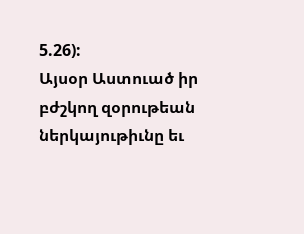5.26):
Այսօր Աստուած իր բժշկող զօրութեան ներկայութիւնը եւ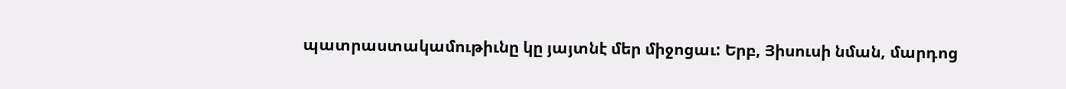պատրաստակամութիւնը կը յայտնէ մեր միջոցաւ: Երբ, Յիսուսի նման, մարդոց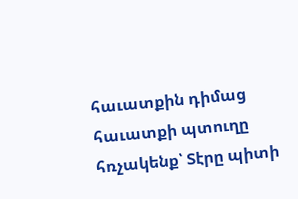հաւատքին դիմաց հաւատքի պտուղը հռչակենք՝ Տէրը պիտի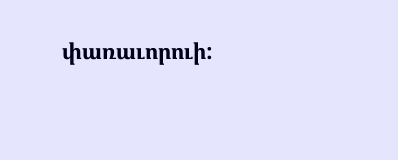փառաւորուի: